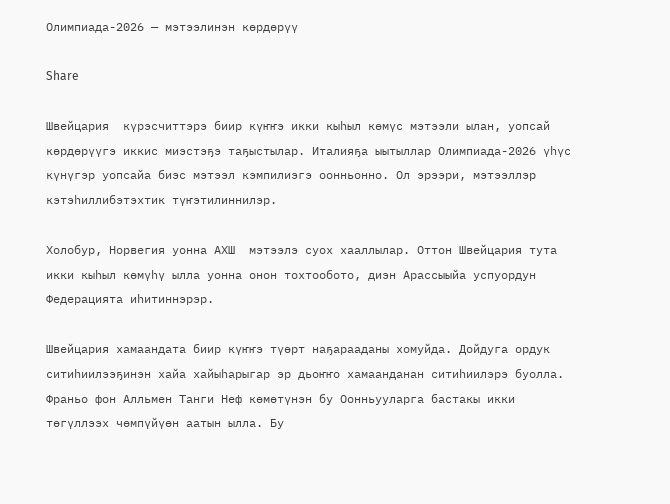Олимпиада-2026 — мэтээлинэн көрдөрүү

Share

Швейцария  күрэсчиттэрэ биир күҥҥэ икки кыһыл көмүс мэтээли ылан, уопсай көрдөрүүгэ иккис миэстэҕэ таҕыстылар. Италияҕа ыытыллар Олимпиада-2026 үһүс күнүгэр уопсайа биэс мэтээл кэмпилиэгэ оонньонно. Ол эрээри, мэтээллэр кэтэһиллибэтэхтик түҥэтилиннилэр.

Холобур, Норвегия уонна АХШ  мэтээлэ суох хааллылар. Оттон Швейцария тута икки кыһыл көмүһү ылла уонна онон тохтообото, диэн Арассыыйа успуордун Федерацията иһитиннэрэр.

Швейцария хамаандата биир күҥҥэ түөрт наҕарааданы хомуйда. Дойдуга ордук ситиһиилээҕинэн хайа хайыһарыгар эр дьоҥҥо хамаанданан ситиһиилэрэ буолла. Франьо фон Алльмен Танги Неф көмөтүнэн бу Оонньууларга бастакы икки төгүллээх чөмпүйүөн аатын ылла. Бу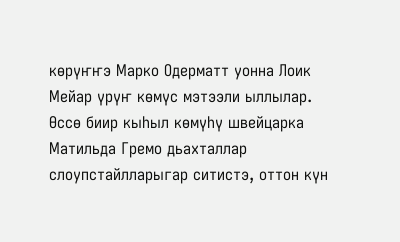көрүҥҥэ Марко Одерматт уонна Лоик Мейар үрүҥ көмүс мэтээли ыллылар. Өссө биир кыһыл көмүһү швейцарка Матильда Гремо дьахталлар слоупстайлларыгар ситистэ, оттон күн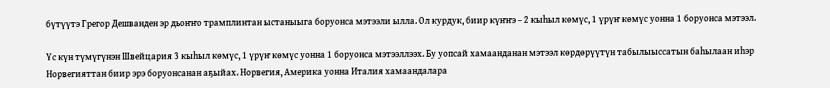бүтүүтэ Грегор Дешванден эр дьоҥҥо трамплинтан ыстаныыга боруонса мэтээли ылла. Ол курдук, биир күҥҥэ – 2 кыһыл көмүс, 1 үрүҥ көмүс уонна 1 боруонса мэтээл.

Үс күн түмүгүнэн Швейцария 3 кыһыл көмүс, 1 үрүҥ көмүс уонна 1 боруонса мэтээллээх. Бу уопсай хамаанданан мэтээл көрдөрүүтүн табылыыссатын баһылаан иһэр Норвегияттан биир эрэ боруонсанан аҕыйах. Норвегия, Америка уонна Италия хамаандалара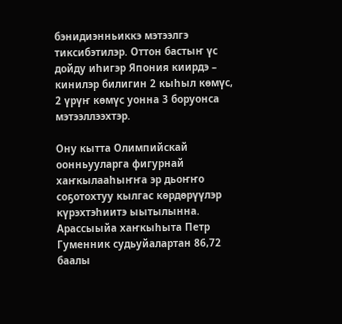бэнидиэнньиккэ мэтээлгэ тиксибэтилэр. Оттон бастыҥ үс дойду иһигэр Япония киирдэ – кинилэр билигин 2 кыһыл көмүс, 2 үрүҥ көмүс уонна 3 боруонса мэтээллээхтэр.

Ону кытта Олимпийскай оонньууларга фигурнай хаҥкылааһыҥҥа эр дьоҥҥо соҕотохтуу кылгас көрдөрүүлэр күрэхтэһиитэ ыытылынна. Арассыыйа хаҥкыһыта Петр Гуменник судьуйалартан 86,72 баалы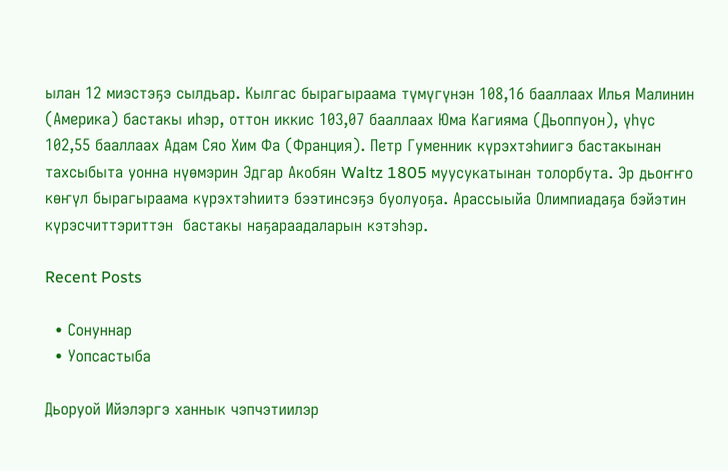ылан 12 миэстэҕэ сылдьар. Кылгас бырагыраама түмүгүнэн 108,16 бааллаах Илья Малинин (Америка) бастакы иһэр, оттон иккис 103,07 бааллаах Юма Кагияма (Дьоппуон), үһүс 102,55 бааллаах Адам Сяо Хим Фа (Франция). Петр Гуменник күрэхтэһиигэ бастакынан тахсыбыта уонна нүөмэрин Эдгар Акобян Waltz 1805 муусукатынан толорбута. Эр дьоҥҥо көҥүл бырагыраама күрэхтэһиитэ бээтинсэҕэ буолуоҕа. Арассыыйа Олимпиадаҕа бэйэтин күрэсчиттэриттэн  бастакы наҕараадаларын кэтэһэр.

Recent Posts

  • Сонуннар
  • Уопсастыба

Дьоруой Ийэлэргэ ханнык чэпчэтиилэр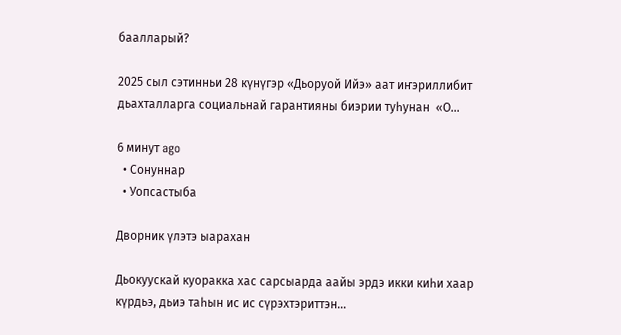баалларый?

2025 сыл сэтинньи 28 күнүгэр «Дьоруой Ийэ» аат иҥэриллибит дьахталларга социальнай гарантияны биэрии туһунан  «О…

6 минут ago
  • Сонуннар
  • Уопсастыба

Дворник үлэтэ ыарахан

Дьокуускай куоракка хас сарсыарда аайы эрдэ икки киһи хаар күрдьэ, дьиэ таһын ис ис сүрэхтэриттэн…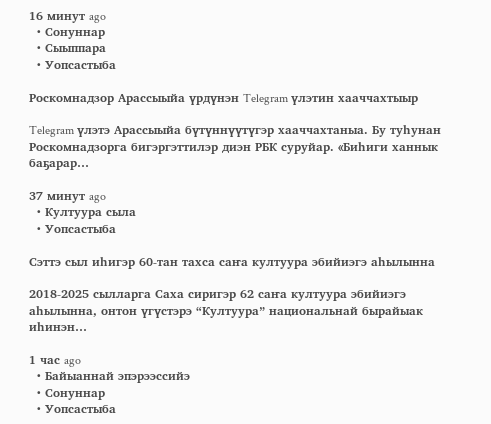16 минут ago
  • Сонуннар
  • Сыыппара
  • Уопсастыба

Роскомнадзор Арассыыйа үрдүнэн Telegram үлэтин хааччахтыыр

Telegram үлэтэ Арассыыйа бүтүннүүтүгэр хааччахтаныа. Бу туһунан  Роскомнадзорга бигэргэттилэр диэн РБК суруйар. «Биһиги ханнык баҕарар…

37 минут ago
  • Култуура сыла
  • Уопсастыба

Сэттэ сыл иһигэр 60-тан тахса саҥа култуура эбийиэгэ аһылынна

2018-2025 сылларга Саха сиригэр 62 саҥа култуура эбийиэгэ аһылынна, онтон үгүстэрэ “Култуура” национальнай бырайыак иһинэн…

1 час ago
  • Байыаннай эпэрээссийэ
  • Сонуннар
  • Уопсастыба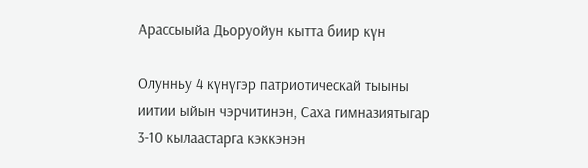Арассыыйа Дьоруойун кытта биир күн

Олунньу 4 күнүгэр патриотическай тыыны иитии ыйын чэрчитинэн, Саха гимназиятыгар 3-10 кылаастарга кэккэнэн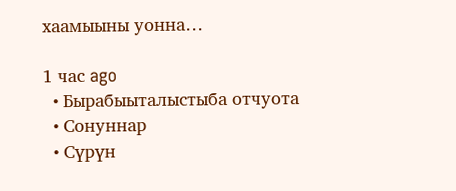хаамыыны уонна…

1 час ago
  • Бырабыыталыстыба отчуота
  • Сонуннар
  • Сүрүн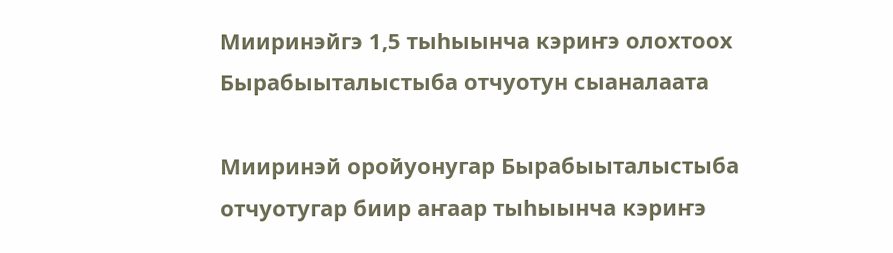Мииринэйгэ 1,5 тыһыынча кэриҥэ олохтоох Бырабыыталыстыба отчуотун сыаналаата

Мииринэй оройуонугар Бырабыыталыстыба отчуотугар биир аҥаар тыһыынча кэриҥэ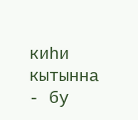киһи кытынна - бу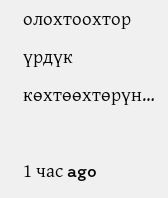олохтоохтор үрдүк көхтөөхтөрүн…

1 час ago